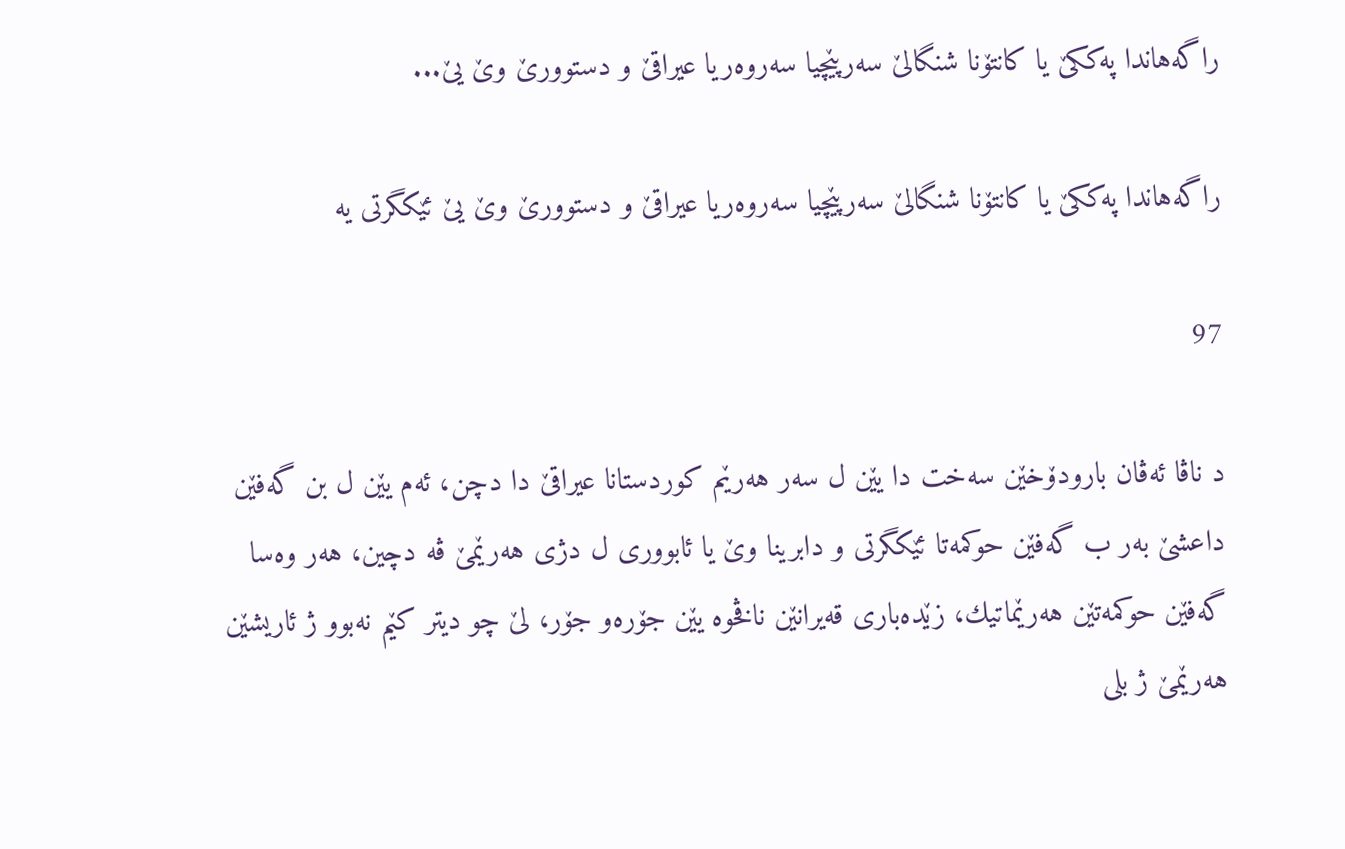راگه‌هاندا په‌ككێ یا كانتۆنا شنگالێ سه‌رپێچیا سه‌روه‌ریا عیراقێ و دستوورێ وێ یێ...

راگه‌هاندا په‌ككێ یا كانتۆنا شنگالێ سه‌رپێچیا سه‌روه‌ریا عیراقێ و دستوورێ وێ یێ ئێكگرتی یه‌

97

د ناڤا ئه‌ڤان بارودۆخێن سه‌خت دا یێن ل سه‌ر هه‌رێم كوردستانا عیراقێ دا دچن، ئه‌م یێن ل بن گه‌فێن داعشێ به‌ر ب گه‌فێن حوكمه‌تا ئێكگرتی و دابرینا وێ یا ئابووری ل دژی هه‌رێمێ ڤه‌ دچین، هه‌ر وه‌سا گه‌فێن حوكمه‌تێن هه‌رێماتیك، زێده‌باری قه‌یرانێن ناڤخوه‌ یێن جۆره‌و جۆر، لێ چو دیتر كێم نه‌بوو ژ ئاریشێن هه‌رێمێ ژ بلی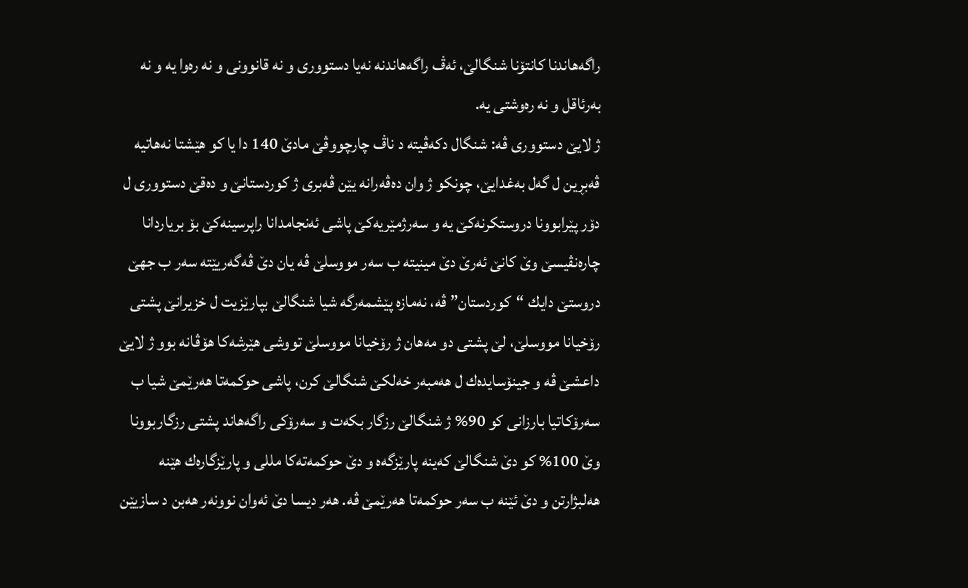راگه‌هاندنا كانتۆنا شنگالێ، ئه‌ڤ راگه‌هاندنه‌ نه‌یا دستووری و نه‌ قانوونی و نه‌ ره‌وا یه‌ و نه‌ به‌رئاقل و نه‌ ره‌وشتی یه‌.
ژ لایێ دستووری ڤه‌: شنگال دكه‌ڤیته‌ د ناڤ چارچووڤێ مادێ 140 دا یا كو هێشتا نه‌هاتیه‌ ڤه‌بڕین ل گه‌ل به‌غدایێ، چونكو ژ وان ده‌ڤه‌رانه‌ یێن ڤه‌بری ژ كوردستانێ و ده‌قێ دستووری ل دۆر پێرابوونا دروستكرنه‌كێ یه‌ و سه‌رژمێریه‌كێ پاشی ئه‌نجامدانا راپرسینه‌كێ بۆ بریاردانا چاره‌نڤیسێ وێ كانێ ئه‌رێ دێ مینیته‌ ب سه‌ر مووسلێ ڤه‌ یان دێ ڤه‌گه‌ریێته‌ سه‌ر ب جهێ دروستێ دایك “كوردستان” ڤه‌، نه‌مازه‌ پێشمه‌رگه‌ شیا شنگالێ بپارێزیت ل خزیرانێ پشتی رۆخیانا مووسلێ، لێ پشتی دو مه‌هان ژ رۆخیانا مووسلێ تووشی هێرشه‌كا هۆڤانه‌ بوو ژ لایێ داعشێ ڤه‌ و جینۆسایده‌ك ل هه‌مبه‌ر خه‌لكێ شنگالێ كرن، پاشی حوكمه‌تا هه‌رێمێ شیا ب سه‌رۆكاتیا بارزانی كو 90% ژ شنگالێ رزگار بكه‌ت و سه‌رۆكی راگه‌هاند پشتی رزگاربوونا وێ 100% كو دێ شنگالێ كه‌ینه‌ پارێزگه‌ه و دێ حوكمه‌ته‌كا مللی و پارێزگاره‌ك هێنه‌ هه‌لبژارتن و دێ ئێنه‌ ب سه‌ر حوكمه‌تا هه‌رێمێ ڤه‌. هه‌ر دیسا دێ ئه‌وان نوونه‌ر هه‌بن د سازیێن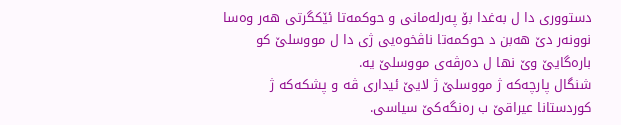دستووری دا ل به‌غدا بۆ په‌رله‌مانی و حوكمه‌تا ئێكگرتی هه‌ر وه‌سا نوونه‌ر دێ هه‌بن د حوكمه‌تا ناڤخوه‌یی ژی دا ل مووسلێ كو باره‌گایێ وێ نها ل ده‌رڤه‌ی مووسلێ یه‌.
شنگال پارچه‌كه‌ ژ مووسلێ ژ لایێ ئیداری ڤه‌ و پشكه‌كه‌ ژ كوردستانا عیراقێ ب ره‌نگه‌كێ سیاسی.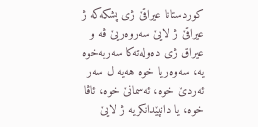كوردستانا عیراقێ ژی پشكه‌كه‌ ژ عیراقێ ژ لایێ سه‌روه‌ریێ ڤه‌ و عیراق ژی ده‌وله‌ته‌كا سه‌ربه‌خوه‌ یه‌، سه‌وه‌ریا خوه‌ هه‌یه‌ ل سه‌ر ئه‌ردێ خوه‌، ئه‌سمانێ خوه‌، ئاڤا خوه‌، یا دانپێدانكریه‌ ژ لایێ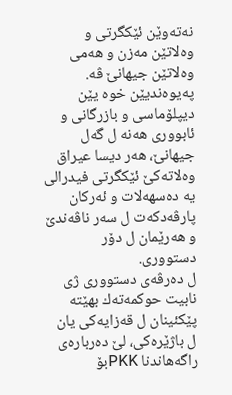نه‌ته‌وێن ئێكگرتی و وه‌لاتێن مه‌زن و هه‌می وه‌لاتێن جیهانێ ڤه‌. په‌یوه‌ندیێن خوه‌ یێن دیپلۆماسی و بازرگانی و ئابووری هه‌نه‌ ل گه‌ل جیهانێ، هه‌ر دیسا عیراق وه‌لاته‌كێ ئێكگرتی فیدرالی یه‌ ده‌سهه‌لات و ئه‌ركان پارڤه‌دكه‌ت ل سه‌ر ناڤه‌ندێ و هه‌رێمان ل دۆر دستووری.
ل ده‌رڤه‌ی دستووری ژی نابیت حوكمه‌ته‌ك بهێته‌ پێكئینان ل قه‌زایه‌كی یان ل باژێره‌كی، لێ ده‌رباره‌ی راگه‌هاندنا PKKبۆ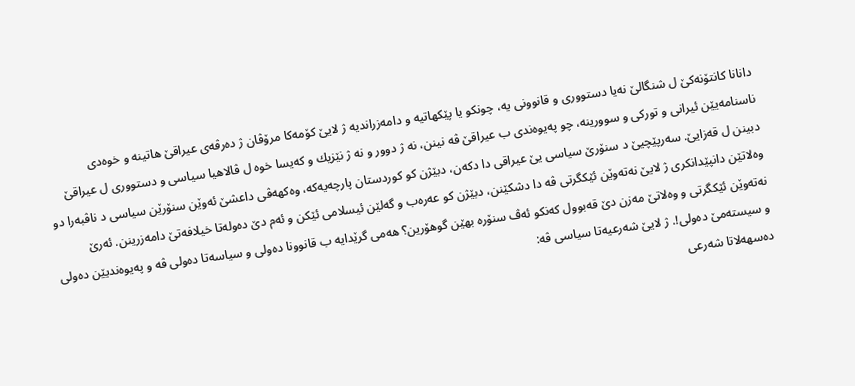دانانا كانتۆنه‌كێ ل شنگالێ نه‌یا دستووری و قانوونی یه‌، چونكو یا پێكهاتیه‌ و دامه‌زراندیه‌ ژ لایێ كۆمه‌كا مرۆڤان ژ ده‌رڤه‌ی عیراقێ هاتینه‌ و خوه‌دی ناسنامه‌یێن ئیرانی و توركی و سوورینه‌، چو په‌یوه‌ندی ب عیراقێ ڤه‌ نینن، نه‌ ژ دوور و نه‌ ژ نێزیك و كه‌یسا خوه‌ ل ڤالاهیا سیاسی و دستووری ل عیراقێ دبینن ل قه‌زایێ. سه‌رپێچیێ د سنۆرێ سیاسی یێ عیراقی دا دكه‌ن، دبێژن كو كوردستان پارچه‌یه‌كه‌، وه‌كهه‌ڤی داعشێ ئه‌وێن سنۆرێن سیاسی د ناڤبه‌را دو وه‌لاتێن دانپێدانكری ژ لایێ نه‌ته‌وێن ئێكگرتی ڤه‌ دا دشكێنن، دبێژن كو عه‌ره‌ب و گه‌لێن ئیسلامی ئێكن و ئه‌م دێ ده‌وله‌تا خیلافه‌تێ دامه‌زرینن. ئه‌رێ نه‌ته‌وێن ئێكگرتی و وه‌لاتێ مه‌زن دێ قه‌بوول كه‌نكو ئه‌ڤ سنۆره‌ بهێن گوهۆرین؟ هه‌می گرێدایه‌ ب قانوونا ده‌ولی و سیاسه‌تا ده‌ولی ڤه‌ و په‌یوه‌ندیێن ده‌ولی و سیسته‌مێ ده‌ولی!. ژ لایێ شه‌رعیه‌تا سیاسی ڤه‌:
ده‌سهه‌لاتا شه‌رعی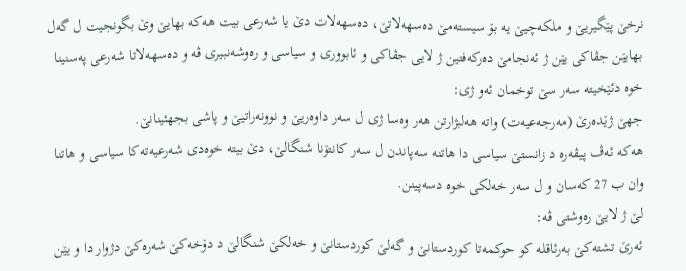نرخێ پێگیریێ و ملكه‌چیێ یه‌ بۆ سیسته‌مێ ده‌سهه‌لاتێ، ده‌سهه‌لات دێ یا شه‌رعی بیت هه‌كه‌ بهایێ وێ بگونجیت ل گه‌ل بهایێن جڤاكی یێن ژ ئه‌نجامێ ده‌ركه‌فتین ژ لایی جڤاكی و ئابووری و سیاسی و ره‌وشه‌نبیری ڤه‌ و ده‌سهه‌لاتا شه‌رعی په‌سنینا خوه‌ دئێخیته‌ سه‌ر سێ توخمان ئه‌و ژی:
جهێ ژێده‌رێ (مه‌رجه‌عیه‌ت) واته‌ هه‌لبژارتن هه‌ر وه‌سا ژی ل سه‌ر داوه‌ریێ و نوونه‌راتیێ و پاشی بجهئینانێ.
هه‌كه‌ ئه‌ڤ پیڤه‌ره‌ د زانستێ سیاسی دا هاتنه‌ سه‌پاندن ل سه‌ر كانتۆنا شنگالێ، دێ بیته‌ خوه‌دی شه‌رعیه‌ته‌كا سیاسی و هاتنا وان ب 27 كه‌سان و ل سه‌ر خه‌لكی خوه‌ دسه‌پینن.
لێ ژ لایێ ره‌وشتی ڤه‌:
ئه‌رێ تشته‌كێ به‌رئاقله‌ كو حوكمه‌تا كوردستانێ و گه‌لێ كوردستانێ و خه‌لكێ شنگالێ د دۆخه‌كێ شه‌ره‌كێ دژوار دا و یێن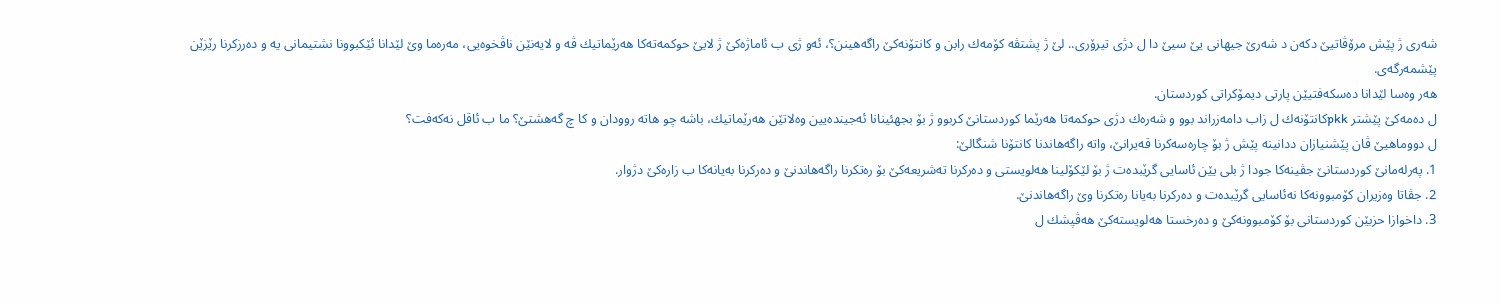شه‌ری ژ پێش مرۆڤاتیێ دكه‌ن د شه‌رێ جیهانی یێ سیێ دا ل دژی تیرۆری.. لێ ژ پشتڤه‌ كۆمه‌ك رابن و كانتۆنه‌كێ راگه‌هینن؟، ئه‌و ژی ب ئاماژه‌كێ ژ لایێ حوكمه‌ته‌كا هه‌رێماتیك ڤه‌ و لایه‌نێن ناڤخوه‌یی، مه‌ره‌ما وێ لێدانا ئێكبوونا نشتیمانی یه‌ و ده‌رزكرنا رێزێن پێشمه‌رگه‌ی.
هه‌ر وه‌سا لێدانا ده‌سكه‌فتیێن پارتی دیمۆكراتی كوردستان.
ل ده‌مه‌كێ پێشتر pkkكانتۆنه‌ك ل زاب دامه‌زراند بوو و شه‌ره‌ك دژی حوكمه‌تا هه‌رێما كوردستانێ كربوو ژ بۆ بجهئینانا ئه‌جینده‌یین وه‌لاتێن هه‌رێماتیك، باشه‌ چو هاته‌ روودان و كا چ گه‌هشتێ؟ ما ب ئاقل نه‌كه‌فت؟
ل دووماهیێ ڤان پێشنیازان ددانینه‌ پێش ژ بۆ چاره‌سه‌كرنا قه‌یرانێ، واته‌ راگه‌هاندنا كانتۆنا شنگالێ:
1. په‌رله‌مانێ كوردستانێ جڤینه‌كا جودا ژ بلی یێن ئاسایی گرێبده‌ت ژ بۆ لێكۆلینا هه‌لویستی و ده‌ركرنا ته‌شریعه‌كێ بۆ ره‌تكرنا راگه‌هاندنێ و ده‌ركرنا به‌یانه‌كا ب زاره‌كێ دژوار.
2. جڤاتا وه‌زیران كۆمبوونه‌كا نه‌ئاسایی گرێبده‌ت و ده‌ركرنا به‌یانا ره‌تكرنا وێ راگه‌هاندنێ.
3. داخوازا حزبێن كوردستانی بۆ كۆمبوونه‌كێ و ده‌رخستا هه‌لویسته‌كێ هه‌ڤپشك ل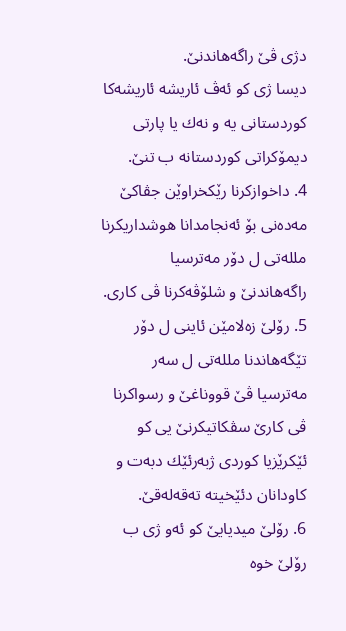دژی ڤێ راگه‌هاندنێ.
دیسا ژی كو ئه‌ڤ ئاریشه‌ ئاریشه‌كا كوردستانی یه‌ و نه‌ك یا پارتی دیمۆكراتی كوردستانه‌ ب تنێ.
4. داخوازكرنا رێكخراوێن جڤاكێ مه‌ده‌نی بۆ ئه‌نجامدانا هوشداریكرنا ملله‌تی ل دۆر مه‌ترسیا راگه‌هاندنێ و شلۆڤه‌كرنا ڤی كاری.
5. رۆلێ زه‌لامێن ئاینی ل دۆر تێگه‌هاندنا ملله‌تی ل سه‌ر مه‌ترسیا ڤێ قووناغێ و رسواكرنا ڤی كارێ سڤكاتیكرنێ یی كو ئێكرێزیا كوردی ژبه‌رئێك دبه‌ت و كاودانان دئێخیته‌ ته‌قه‌له‌قێ.
6. رۆلێ میدیایێ كو ئه‌و ژی ب رۆلێ خوه‌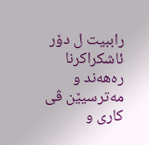راببیت ل دۆر ئاشكراكرنا ره‌هه‌ند و مه‌ترسیێن ڤی كاری و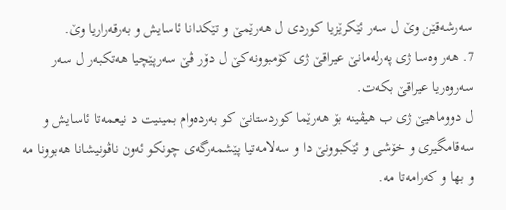سه‌رشه‌قێن وێ ل سه‌ر ئێكرێزیا كوردی ل هه‌رێمێ و تێكدانا ئاسایش و به‌رقه‌راریا وێ.
7. هه‌ر وه‌سا ژی په‌رله‌مانێ عیراقێ ژی كۆمبوونه‌كێ ل دۆر ڤێ سه‌رپێچیا هه‌تكبه‌ر ل سه‌ر سه‌روه‌ریا عیراقێ بكه‌ت.
ل دووماهیێ ژی ب هیڤینه‌ بۆ هه‌رێما كوردستانێ كو به‌رده‌وام بمینیت د نیعمه‌تا ئاسایش و سه‌قامگیری و خۆشی و ئێكبوونێ دا و سه‌لامه‌تیا پێشمه‌رگه‌ی چونكو ئه‌ون ناڤونیشانا هه‌بوونا مه‌ و بها و كه‌رامه‌تا مه‌.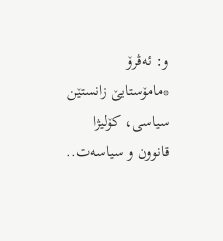و: ئه‌ڤرۆ
*مامۆستایێ زانستێن سیاسی، كۆلیژا قانوون و سیاسه‌ت..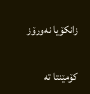زانكۆیا نه‌ورۆز

کۆمێنتا تە